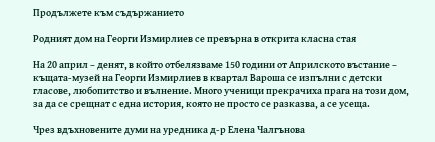Продължете към съдържанието

Родният дом на Георги Измирлиев се превърна в открита класна стая

На 20 април – денят, в който отбелязваме 150 години от Априлското въстание – къщата-музей на Георги Измирлиев в квартал Вароша се изпълни с детски гласове, любопитство и вълнение. Много ученици прекрачиха прага на този дом, за да се срещнат с една история, която не просто се разказва, а се усеща.

Чрез вдъхновените думи на уредника д-р Елена Чалгънова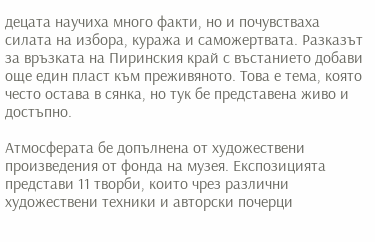децата научиха много факти, но и почувстваха силата на избора, куража и саможертвата. Разказът за връзката на Пиринския край с въстанието добави още един пласт към преживяното. Това е тема, която често остава в сянка, но тук бе представена живо и достъпно.

Атмосферата бе допълнена от художествени произведения от фонда на музея. Експозицията представи 11 творби, които чрез различни художествени техники и авторски почерци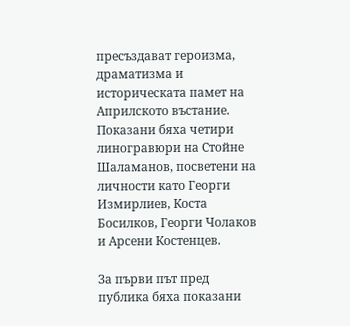пресъздават героизма, драматизма и историческата памет на Априлското въстание. Показани бяха четири линогравюри на Стойне Шаламанов, посветени на личности като Георги Измирлиев, Коста Босилков, Георги Чолаков и Арсени Костенцев.

За първи път пред публика бяха показани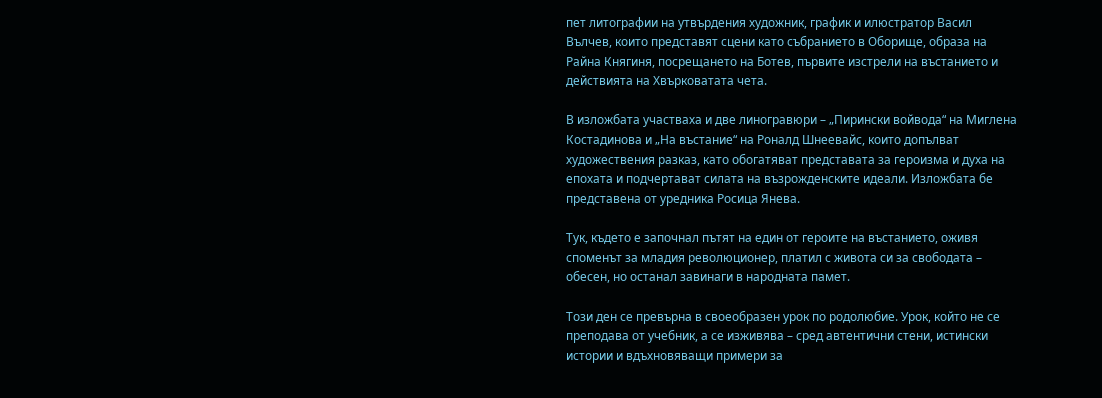пет литографии на утвърдения художник, график и илюстратор Васил Вълчев, които представят сцени като събранието в Оборище, образа на Райна Княгиня, посрещането на Ботев, първите изстрели на въстанието и действията на Хвърковатата чета.

В изложбата участваха и две линогравюри – „Пирински войвода“ на Миглена Костадинова и „На въстание“ на Роналд Шнеевайс, които допълват художествения разказ, като обогатяват представата за героизма и духа на епохата и подчертават силата на възрожденските идеали. Изложбата бе представена от уредника Росица Янева.

Тук, където е започнал пътят на един от героите на въстанието, оживя споменът за младия революционер, платил с живота си за свободата – обесен, но останал завинаги в народната памет.

Този ден се превърна в своеобразен урок по родолюбие. Урок, който не се преподава от учебник, а се изживява – сред автентични стени, истински истории и вдъхновяващи примери за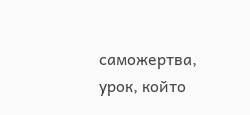саможертва, урок, който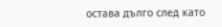остава дълго след като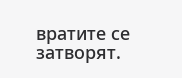вратите се затворят.